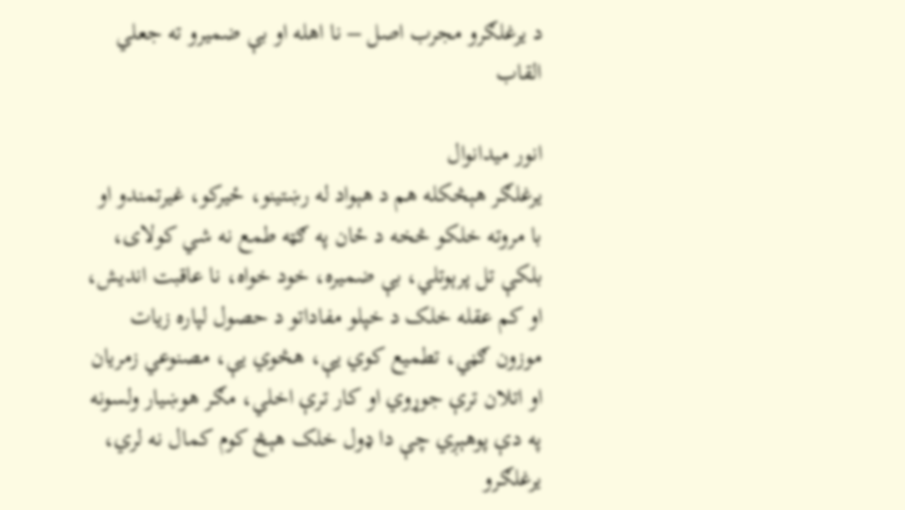د يرغلګرو مجرب اصل – نا اهله او بې ضميرو ته جعلي القاب

انور میدانوال
يرغلګر هېڅکله هم د هېواد له رښتينو، ځيرکو، غيرتمندو او با مروته خلکو څخه د ځان په ګټه طمع نه شي کولای، بلکې تل پرېوتلي، بې ضميره، خود خواه، نا عاقبت انديش، او کم عقله خلک د خپلو مفاداتو د حصول لپاره زيات موزون ګڼي، تطميع کوي يې، هڅوي يې، مصنوعي زمريان او اتلان ترې جوړوي او کار ترې اخلي، مګر هوښيار ولسونه په دې پوهېږي چې دا ډول خلک هېڅ کوم کمال نه لري، يرغلګرو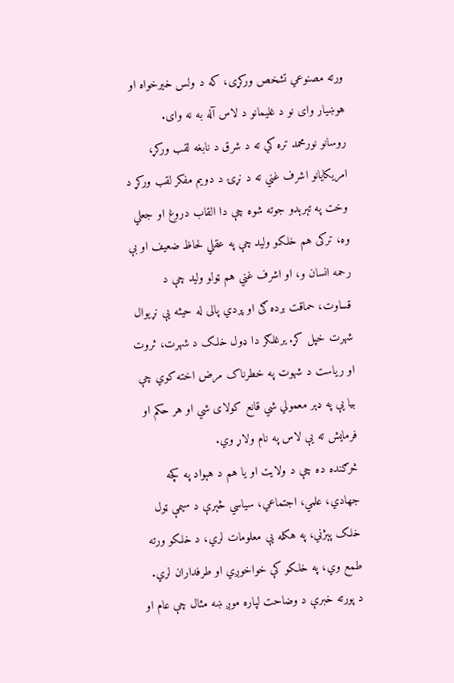ورته مصنوعي تشخص ورکړی، که د ولس خيرخواه او هوښيار وای نو د غليمانو د لاس آله به نه وای.
روسانو نورمحمد تره کي ته د شرق د نابغه لقب ورکړ، امريکايانو اشرف غني ته د نړۍ د دويم مفکر لقب ورکړ د وخت په تېرېدو جوته شوه چې دا القاب دروغ او جعلي وه، ترکی هم خلکو وليد چې په عقلي لحاظ ضعيف او بې رحمه انسان و، او اشرف غني هم ټولو وليد چې د قساوت، حماقت برده ګی او پردي پالی له حيثه يې نړيوال شهرت خپل کړ. يرغلګر دا ډول خلک د شهرت، ثروت او رياست د شهوت په خطرناک مرض اخته کوي چې بيا يې په ډېر معمولي شي قانع کولای شي او هر حکم او فرمايش ته يې لاس په نام ولاړ وي.
څرګنده ده چې د ولايت او يا هم د هېواد په کچه جهادي، علمي، اجتماعي، سياسي څېرې د سيمې ټول خلک پېژني، په هکله يې معلومات لري، د خلکو ورته طمع وي، په خلکو کې خواخوږي او طرفداران لري.
د پورته خبرې د وضاحت لپاره موږ ښه مثال چې عام او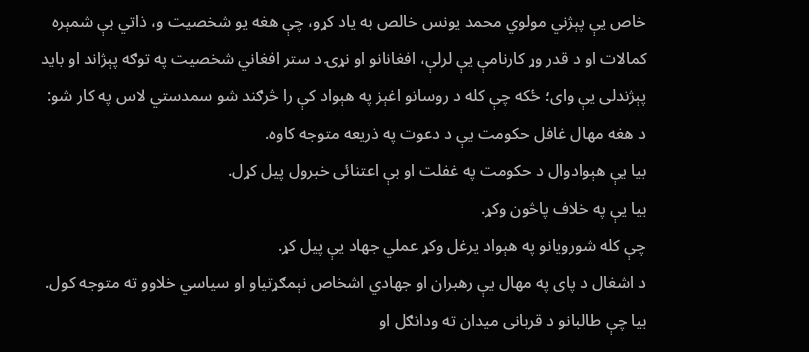خاص يې پېژني مولوي محمد يونس خالص به ياد کړو، چې هغه يو شخصيت و، ذاتي بې شمېره کمالات او د قدر وړ کارنامې يې لرلې، افغانانو او نړۍ د ستر افغاني شخصيت په توګه پېژاند او بايد پېژندلی يې وای؛ ځکه چې کله د روسانو اغېز په هېواد کې را څرګند شو سمدستي لاس په کار شو:
د هغه مهال غافل حکومت يې د دعوت په ذريعه متوجه کاوه.
بيا يې هېوادوال د حکومت په غفلت او بې اعتنائی خبرول پيل کړل.
بيا يې په خلاف پاڅون وکړ.
چې کله شورويانو په هېواد يرغل وکړ عملي جهاد يې پيل کړ.
د اشغال د پای په مهال يې رهبران او جهادي اشخاص نېمګړتياو او سياسي خلاوو ته متوجه کول.
بيا چې طالبانو د قربانی ميدان ته ودانګل او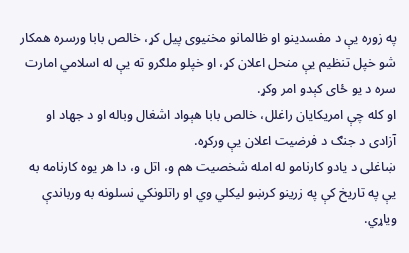په زوره يې د مفسدينو او ظالمانو مخنيوی پيل کړ، خالص بابا ورسره همکار شو خپل تنظيم يې منحل اعلان کړ، او خپلو ملګرو ته يې له اسلامي امارت سره د يو ځای کېدو امر وکړ.
او کله چې امريکايان راغلل، خالص بابا هېواد اشغال وباله او د جهاد او آزادی د جنګ د فرضيت اعلان يې ورکړه.
ښاغلی د يادو کارنامو له امله شخصيت هم و، اتل و، دا هر يوه کارنامه به يې په تاريخ کې په زرينو کرښو ليکلي وي او راتلونکي نسلونه به ورباندې وياړي.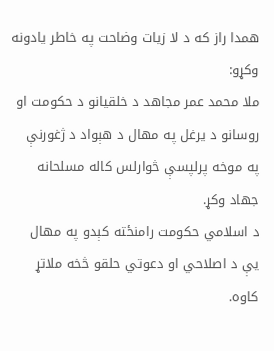همدا راز که د لا زيات وضاحت په خاطر يادونه وکړو:
ملا محمد عمر مجاهد د خلقيانو د حکومت او روسانو د يرغل په مهال د هېواد د ژغورنې په موخه پرلپسې څوارلس کاله مسلحانه جهاد وکړ.
د اسلامي حکومت رامنځته کېدو په مهال يې د اصلاحي او دعوتي حلقو څخه ملاتړ کاوه.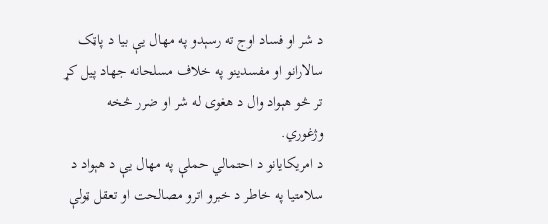د شر او فساد اوج ته رسېدو په مهال يې بيا د پاټک سالارانو او مفسدينو په خلاف مسلحانه جهاد پيل کړ تر څو هېواد وال د هغوی له شر او ضرر څخه وژغوري.
د امريکايانو د احتمالي حملې په مهال يې د هېواد د سلامتيا په خاطر د خبرو اترو مصالحت او تعقل ټولې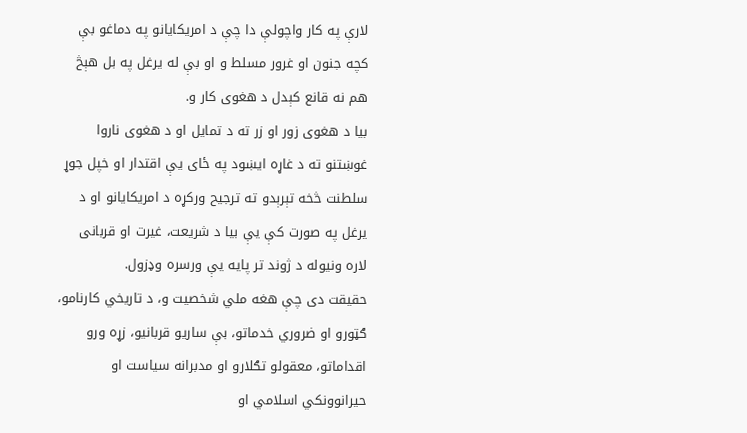لارې په کار واچولې دا چې د امريکایانو په دماغو بې کچه جنون او غرور مسلط و او بې له يرغل په بل هېڅ هم نه قانع کېدل د هغوی کار و.
بيا د هغوی زور او زر ته د تمايل او د هغوی ناروا غوښتنو ته د غاړه ايښود په ځای يې اقتدار او خپل جوړ سلطنت څخه تېرېدو ته ترجيح ورکړه د امريکايانو او د يرغل په صورت کې يې بيا د شريعت، غيرت او قربانی لاره ونيوله د ژوند تر پايه يې ورسره وډزول.
حقيقت دی چې هغه ملي شخصيت و، د تاريخي کارنامو، ګټورو او ضروري خدماتو، بې ساريو قربانيو، زړه ورو اقداماتو، معقولو تګلارو او مدبرانه سياست او حیرانوونکي اسلامي او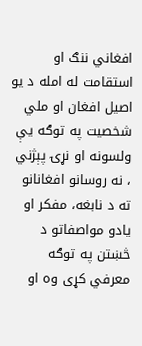افغاني ننګ او استقامت له امله د يو اصيل افغان او ملي شخصيت په توګه يې ولسونه او نړۍ پېژني ، نه روسانو افغانانو ته د نابغه، مفکر او يادو مواصفاتو د څښتن په توګه معرفي کړی وه او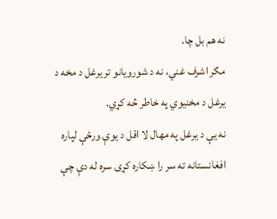نه هم بل چا.
مګر اشرف غني، نه د شورويانو تر يرغل د مخه د يرغل د مخنيوي په خاطر څه کړي.
نه يې د يرغل په مهال لا اقل د يوې ورځې لپاره افغانستانه ته سر را ښکاره کړی سره له دې چې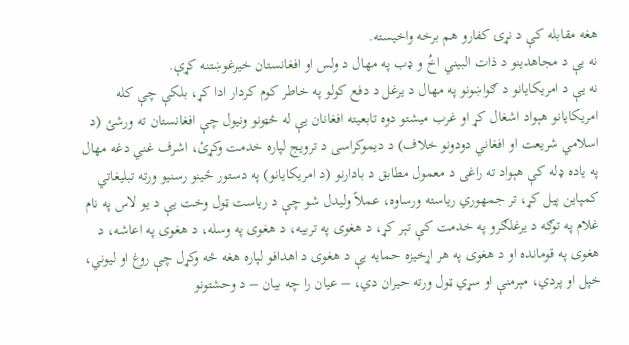هغه مقابله کې د نړۍ کفارو هم برخه واخيسته.
نه يې د مجاهدينو د ذات البيني اخُ و ډب په مهال د ولس او افغانستان خيرغوښتنه کړې.
نه يې د امريکايانو د ګواښونو په مهال د يرغل د دفع کولو په خاطر کوم کردار ادا کړ، بلکې چې کله امريکايانو هېواد اشغال کړ او غرب ميشتو دوه تابعيته افغانان يې له څټونو ونيول چې افغانستان ته ورشئ (د اسلامي شريعت او افغاني دودونو خلاف) د ديموکراسی د ترويج لپاره خدمت وکړئ، اشرف غني دغه مهال په ياده ډله کې هېواد ته راغی د معمول مطابق د بادارنو (د امريکايانو) په دستور ځينو رسنيو ورته تبليغاتي کمپاين پيل کړ، تر جمهوري رياسته ورساوه، عملاً وليدل شو چې د رياست ټول وخت يې د يو لاس په نام غلام په توګه د یرغلګرو په خدمت کې تېر کړ، د هغوی په تربيه، د هغوی په وسله، د هغوی په اعاشه، د هغوی په قومانده او د هغوی په هر اړخيزه حمايه يې د هغوی د اهدافو لپاره هغه څه وکړل چې روغ او ليوني، خپل او پردي، مېرمنې او سړي ټول ورته حيران دي، – عيان را چه بیان – د وحشتونو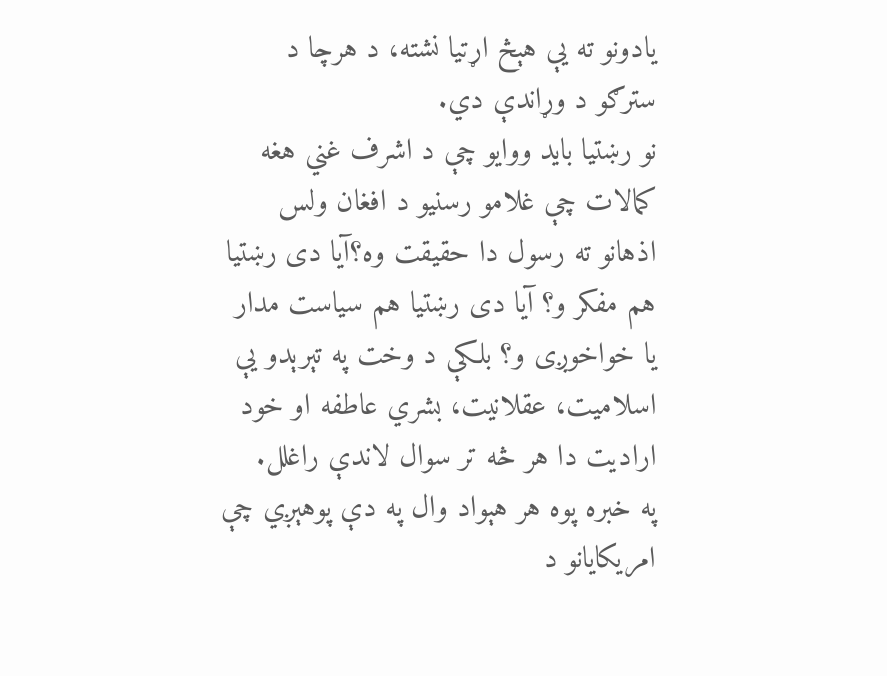يادونو ته يې هېڅ اړتيا نشته، د هرچا د سترګو د وړاندې دي.
نو رښتيا بايد ووايو چې د اشرف غني هغه کمالات چې غلامو رسنيو د افغان ولس اذهانو ته رسول دا حقيقت وه؟آيا دی رښتيا هم مفکر و؟ آيا دی رښتيا هم سياست مدار يا خواخوږی و؟ بلکې د وخت په تېرېدو يې اسلاميت، عقلانیت، بشري عاطفه او خود اراديت دا هر څه تر سوال لاندې راغلل.
په خبره پوه هر هېواد وال په دې پوهېږي چې امريکايانو د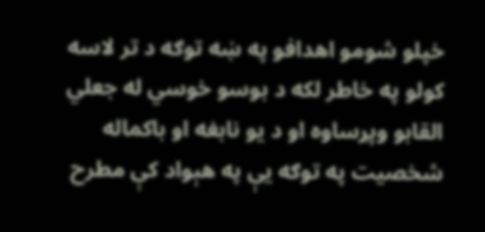خپلو شومو اهدافو په ښه توګه د تر لاسه کولو په خاطر لکه د بوسو خوسي له جعلي القابو وپړساوه او د يو نابغه او باکماله شخصيت په توګه يې په هېواد کې مطرح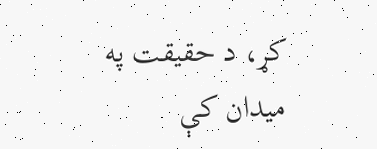کړ، د حقيقت په ميدان کې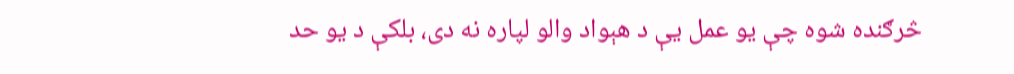څرګنده شوه چې يو عمل يې د هېواد والو لپاره نه دی، بلکې د يو حد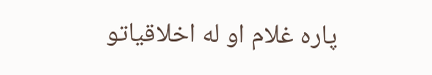پاره غلام او له اخلاقياتو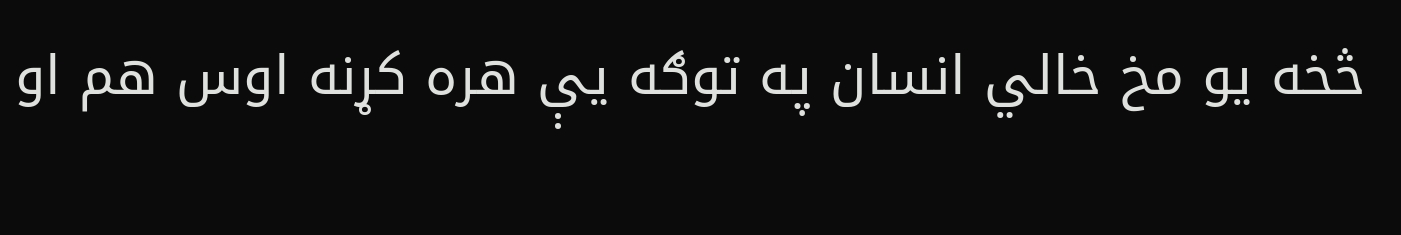څخه يو مخ خالي انسان په توګه يې هره کړنه اوس هم او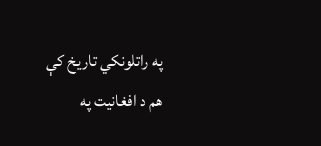په راتلونکي تاريخ کې هم د افغانيت په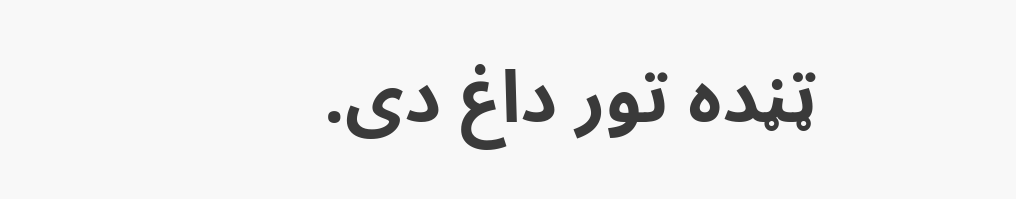ټڼده تور داغ دی.